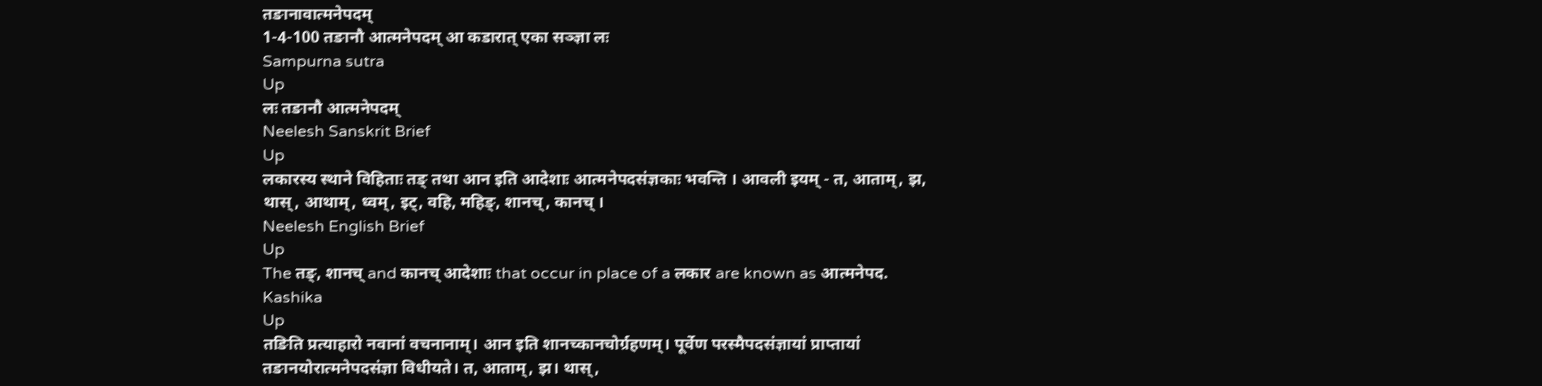तङानावात्मनेपदम्
1-4-100 तङानौ आत्मनेपदम् आ कडारात् एका सञ्ज्ञा लः
Sampurna sutra
Up
लः तङानौ आत्मनेपदम्
Neelesh Sanskrit Brief
Up
लकारस्य स्थाने विहिताः तङ् तथा आन इति आदेशाः आत्मनेपदसंज्ञकाः भवन्ति । आवली इयम् - त, आताम्, झ, थास्, आथाम्, ध्वम्, इट्, वहि, महिङ्, शानच्, कानच् ।
Neelesh English Brief
Up
The तङ्, शानच् and कानच् आदेशाः that occur in place of a लकार are known as आत्मनेपद.
Kashika
Up
तङिति प्रत्याहारो नवानां वचनानाम्। आन इति शानच्कानचोर्ग्रहणम्। पूर्वेण परस्मैपदसंज्ञायां प्राप्तायां तङानयोरात्मनेपदसंज्ञा विधीयते। त, आताम्, झ। थास्,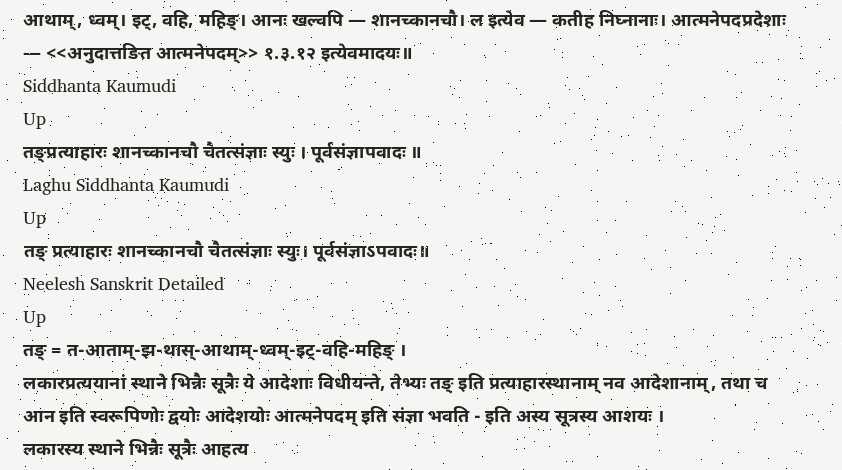आथाम्, ध्वम्। इट्, वहि, महिङ्। आनः खल्वपि — शानच्कानचौ। ल इत्येव — कतीह निघ्नानाः। आत्मनेपदप्रदेशाः — <<अनुदात्तङित आत्मनेपदम्>> १.३.१२ इत्येवमादयः॥
Siddhanta Kaumudi
Up
तङ्प्रत्याहारः शानच्कानचौ चैतत्संज्ञाः स्युः । पूर्वसंज्ञापवादः ॥
Laghu Siddhanta Kaumudi
Up
तङ् प्रत्याहारः शानच्कानचौ चैतत्संज्ञाः स्युः। पूर्वसंज्ञाऽपवादः॥
Neelesh Sanskrit Detailed
Up
तङ् = त-आताम्-झ-थास्-आथाम्-ध्वम्-इट्-वहि-महिङ् ।
लकारप्रत्ययानां स्थाने भिन्नैः सूत्रैः ये आदेशाः विधीयन्ते, तेभ्यः तङ् इति प्रत्याहारस्थानाम् नव आदेशानाम्, तथा च आन इति स्वरूपिणोः द्वयोः आदेशयोः आत्मनेपदम् इति संज्ञा भवति - इति अस्य सूत्रस्य आशयः ।
लकारस्य स्थाने भिन्नैः सूत्रैः आहत्य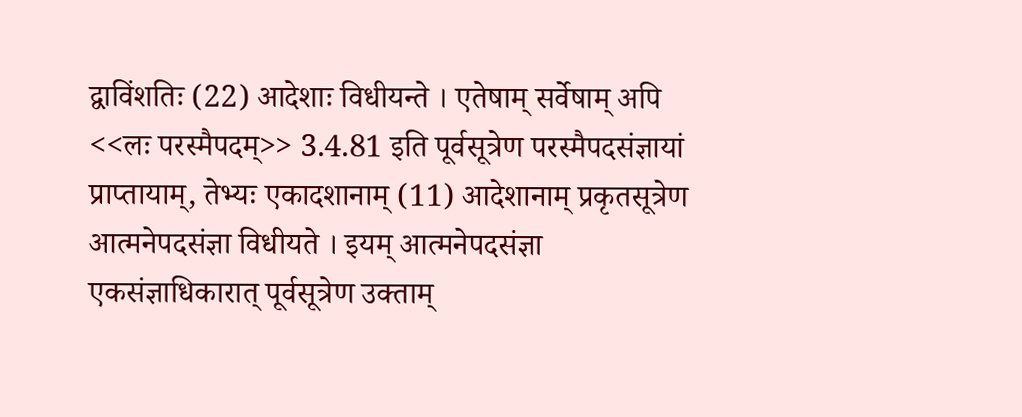द्वाविंशतिः (22) आदेशाः विधीयन्ते । एतेषाम् सर्वेषाम् अपि <<लः परस्मैपदम्>> 3.4.81 इति पूर्वसूत्रेण परस्मैपदसंज्ञायां प्राप्तायाम्, तेभ्यः एकादशानाम् (11) आदेशानाम् प्रकृतसूत्रेण आत्मनेपदसंज्ञा विधीयते । इयम् आत्मनेपदसंज्ञा एकसंज्ञाधिकारात् पूर्वसूत्रेण उक्ताम्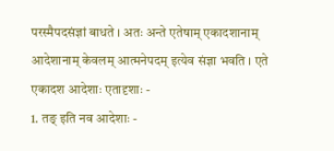परस्मैपदसंज्ञां बाधते । अतः अन्ते एतेषाम् एकादशानाम् आदेशानाम् केवलम् आत्मनेपदम् इत्येव संज्ञा भवति । एते एकादश आदेशाः एतादृशाः -
1. तङ् इति नव आदेशाः -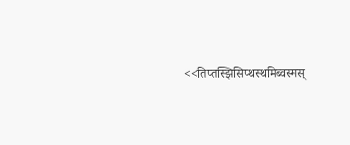<<तिप्तस्झिसिप्थस्थमिब्वस्मस्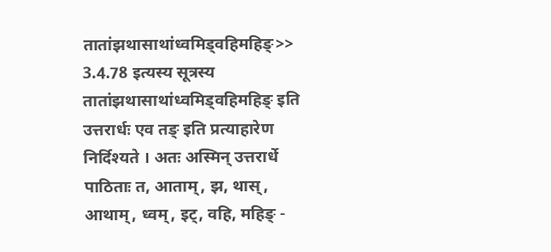तातांझथासाथांध्वमिड्वहिमहिङ्>> 3.4.78 इत्यस्य सूत्रस्य तातांझथासाथांध्वमिड्वहिमहिङ् इति उत्तरार्धः एव तङ् इति प्रत्याहारेण निर्दिश्यते । अतः अस्मिन् उत्तरार्धे पाठिताः त, आताम्, झ, थास्, आथाम्, ध्वम्, इट्, वहि, महिङ् -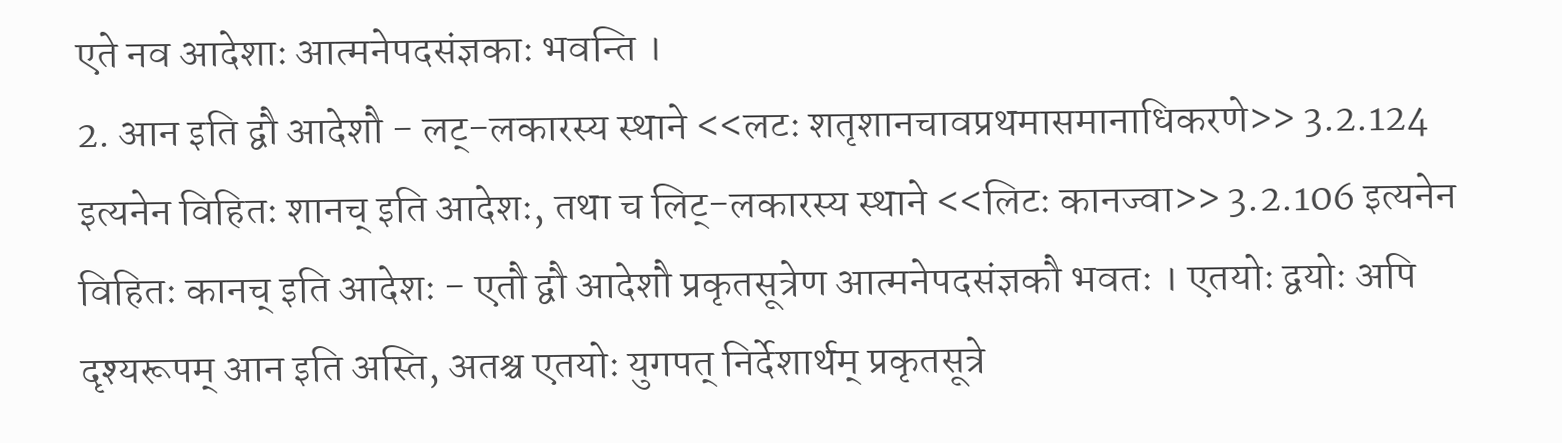एते नव आदेशाः आत्मनेपदसंज्ञकाः भवन्ति ।
2. आन इति द्वौ आदेशौ - लट्-लकारस्य स्थाने <<लटः शतृशानचावप्रथमासमानाधिकरणे>> 3.2.124 इत्यनेन विहितः शानच् इति आदेशः, तथा च लिट्-लकारस्य स्थाने <<लिटः कानज्वा>> 3.2.106 इत्यनेन विहितः कानच् इति आदेशः - एतौ द्वौ आदेशौ प्रकृतसूत्रेण आत्मनेपदसंज्ञकौ भवतः । एतयोः द्वयोः अपि दृश्यरूपम् आन इति अस्ति, अतश्च एतयोः युगपत् निर्देशार्थम् प्रकृतसूत्रे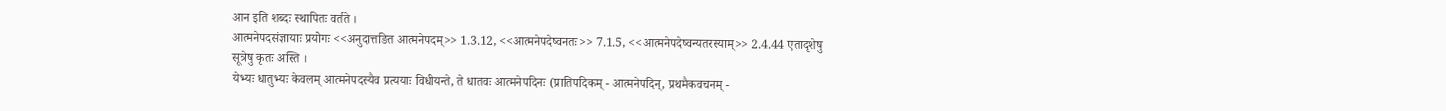आन इति शब्दः स्थापितः वर्तते ।
आत्मनेपदसंज्ञायाः प्रयोगः <<अनुदात्तङित आत्मनेपदम्>> 1.3.12, <<आत्मनेपदेष्वनतः>> 7.1.5, <<आत्मनेपदेष्वन्यतरस्याम्>> 2.4.44 एतादृशेषु सूत्रेषु कृतः अस्ति ।
येभ्यः धातुभ्यः केवलम् आत्मनेपदस्यैव प्रत्ययाः विधीयन्ते, ते धातवः आत्मनेपदिनः (प्रातिपदिकम् - आत्मनेपदिन्, प्रथमैकवचनम् -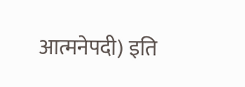आत्मनेपदी) इति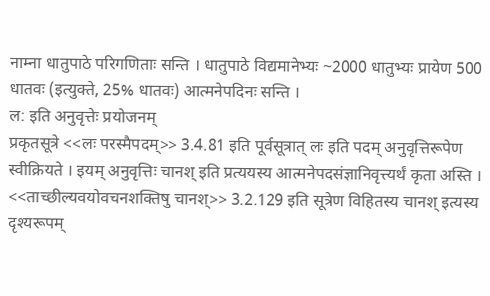नाम्ना धातुपाठे परिगणिताः सन्ति । धातुपाठे विद्यमानेभ्यः ~2000 धातुभ्यः प्रायेण 500 धातवः (इत्युक्ते, 25% धातवः) आत्मनेपदिनः सन्ति ।
ल: इति अनुवृत्तेः प्रयोजनम्
प्रकृतसूत्रे <<लः परस्मैपदम्>> 3.4.81 इति पूर्वसूत्रात् लः इति पदम् अनुवृत्तिरूपेण स्वीक्रियते । इयम् अनुवृत्तिः चानश् इति प्रत्ययस्य आत्मनेपदसंज्ञानिवृत्त्यर्थं कृता अस्ति । <<ताच्छील्यवयोवचनशक्तिषु चानश्>> 3.2.129 इति सूत्रेण विहितस्य चानश् इत्यस्य दृश्यरूपम्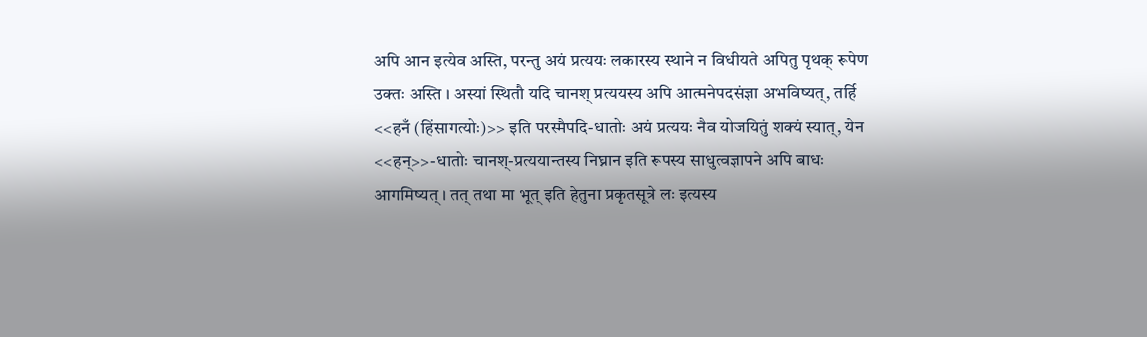अपि आन इत्येव अस्ति, परन्तु अयं प्रत्ययः लकारस्य स्थाने न विधीयते अपितु पृथक् रूपेण उक्तः अस्ति । अस्यां स्थितौ यदि चानश् प्रत्ययस्य अपि आत्मनेपदसंज्ञा अभविष्यत्, तर्हि <<हनँ (हिंसागत्योः)>> इति परस्मैपदि-धातोः अयं प्रत्ययः नैव योजयितुं शक्यं स्यात्, येन <<हन्>>-धातोः चानश्-प्रत्ययान्तस्य निघ्नान इति रूपस्य साधुत्वज्ञापने अपि बाधः आगमिष्यत् । तत् तथा मा भूत् इति हेतुना प्रकृतसूत्रे लः इत्यस्य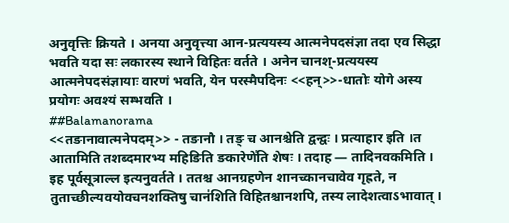अनुवृत्तिः क्रियते । अनया अनुवृत्त्या आन-प्रत्ययस्य आत्मनेपदसंज्ञा तदा एव सिद्धा भवति यदा सः लकारस्य स्थाने विहितः वर्तते । अनेन चानश्-प्रत्ययस्य आत्मनेपदसंज्ञायाः वारणं भवति, येन परस्मैपदिनः <<हन्>>-धातोः योगे अस्य प्रयोगः अवश्यं सम्भवति ।
##Balamanorama
<<तङानावात्मनेपदम्>> - तङानौ । तङ् च आनश्चेति द्वन्द्वः । प्रत्याहार इति ।त आतामिति तशब्दमारभ्य महिङिति ङकारेणे॑ति शेषः । तदाह — तादिनवकमिति । इह पूर्वसूत्राल्ल इत्यनुवर्तते । ततश्च आनग्रहणेन शानच्कानचावेव गृह्रते, न तुताच्छील्यवयोवचनशक्तिषु चान॑शिति विहितश्चानशपि, तस्य लादेशत्वाऽभावात् ।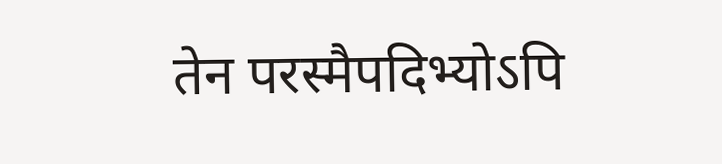तेन परस्मैपदिभ्योऽपि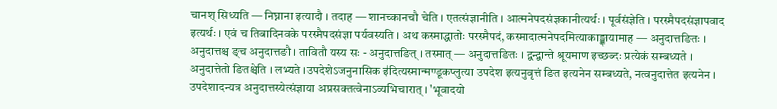चानश् सिध्यति — निघ्नाना इत्यादौ । तदाह — शानच्कानचौ चेति । एतत्संज्ञानीति । आत्मनेपदसंज्ञकानीत्यर्थः । पूर्वसंज्ञेति । परस्मैपदसंज्ञापवाद इत्यर्थः । एवं च तिबादिनवके परस्मैपदसंज्ञा पर्यवस्यति । अथ कस्माद्धातोः परस्मैपदं, कस्मादात्मनेपदमित्याकाङ्क्षायामाह — अनुदात्तङितः । अनुदात्तश्च ङ्च अनुदात्तङौ । तावितौ यस्य सः - अनुदात्तङित् । तस्मात् — अनुदात्तङितः । द्वन्द्वान्ते श्रूयमाण इच्छब्दः प्रत्येकं सम्बध्यते । अनुदात्तेतो ङितश्चेति । लभ्यते ।उपदेशेऽजनुनासिक इ॑दित्यस्मान्मण्डूकप्लुत्या उपदेश इत्यनुवृत्तं ङित इत्यनेन सम्बध्यते, नत्वनुदात्तेत इत्यनेन । उपदेशादन्यत्र अनुदात्तस्येत्संज्ञाया अप्रसक्तत्वेनाऽव्यभिचारात् । 'भूवादयो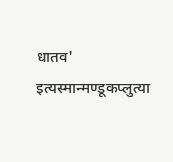धातव' इत्यस्मान्मण्डूकप्लुत्या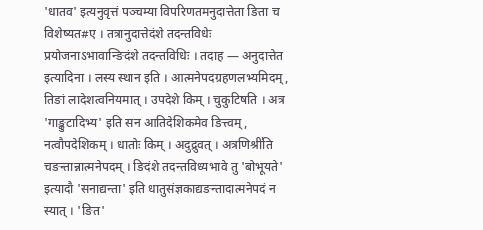'धातव' इत्यनुवृत्तं पञ्चम्या विपरिणतमनुदात्तेता ङिता च विशेष्यत#ए । तत्रानुदात्तेदंशे तदन्तविधेः प्रयोजनाऽभावान्ङिदंशे तदन्तविधिः । तदाह — अनुदात्तेत इत्यादिना । लस्य स्थान इति । आत्मनेपदग्रहणलभ्यमिदम्, तिङां लादेशत्वनियमात् । उपदेशे किम् । चुकुटिषति । अत्र 'गाङ्कुटादिभ्य' इति सन आतिदेशिकमेव ङित्त्वम्, नत्वौपदेशिकम् । धातोः किम् । अदुद्रुवत् । अत्रणिश्री॑ति चङन्तान्नात्मनेपदम् । ङिदंशे तदन्तविध्यभावे तु 'बोभूयते' इत्यादौ 'सनाद्यन्ता' इति धातुसंज्ञकाद्यङन्तादात्मनेपदं न स्यात् । 'ङित'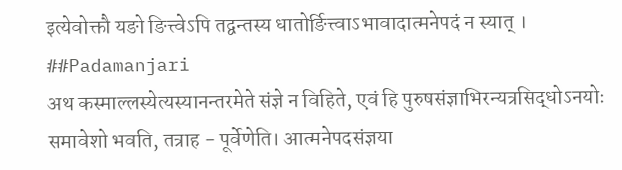इत्येवोक्तौ यङो ङित्त्वेऽपि तद्वन्तस्य धातोर्ङित्त्वाऽभावादात्मनेपदं न स्यात् ।
##Padamanjari
अथ कस्माल्लस्येत्यस्यानन्तरमेते संज्ञे न विहिते, एवं हि पुरुषसंज्ञाभिरन्यत्रसिद्धोऽनयोः समावेशो भवति, तत्राह - पूर्वेणेति। आत्मनेपदसंज्ञया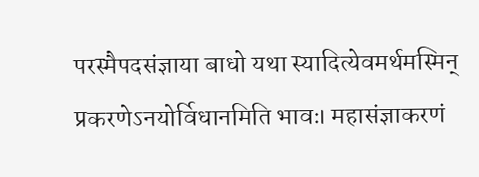परस्मैपदसंज्ञाया बाधो यथा स्यादित्येवमर्थमस्मिन् प्रकरणेऽनयोर्विधानमिति भावः। महासंज्ञाकरणं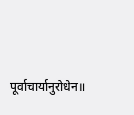पूर्वाचार्यानुरोधेन॥